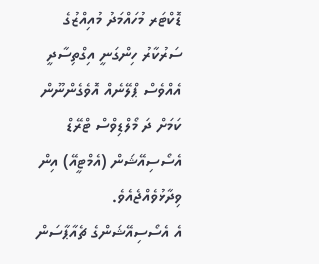ޑޮކްޓަރ މުހައްމަދު މުއިއްޒުގެ ސަރުކާރު ހިންގަނީ އިގްތިސާދީ އެއްވެސް ޕްލޭނެއް އޮވެގެންނޫން ކަމަށް ދަ މޯލްޑިވްސް ޓްރޭޑް އެސޯސިއޭޝަން (އެމްޓީއޭ) އިން ވިދާޅުވެއްޖެއެވެ.
އެ އެސޯސިއޭޝަންގެ ޗެއާޕާސަން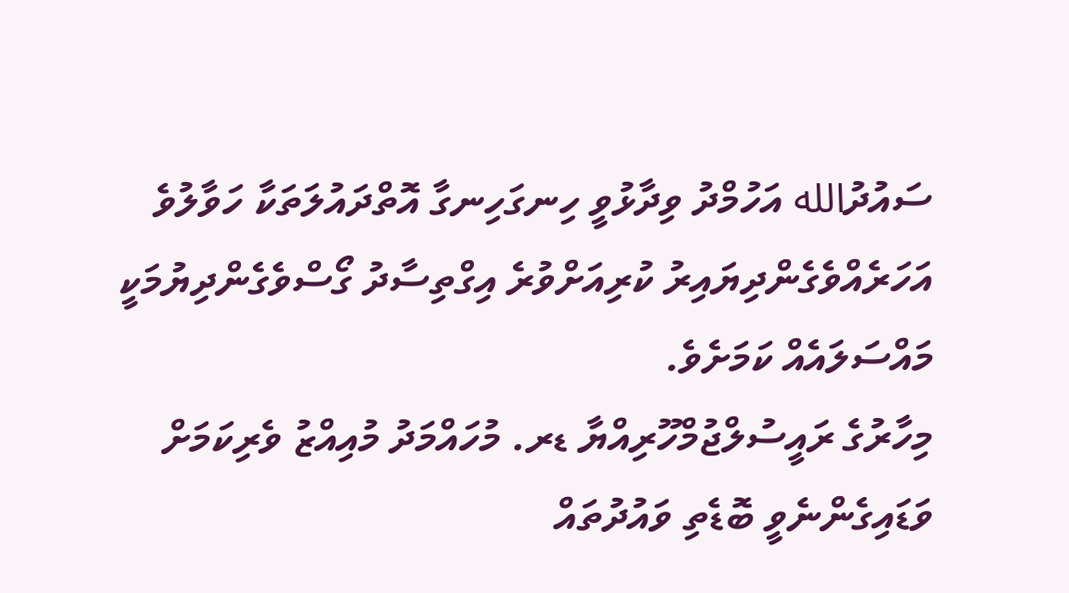ސައުދުالله އަހުމްދު ވިދާޅުވީ ހިނގަހިނގާ އޮތްދައުލަތަކާ ހަވާލުވެ އަހަރެއްވެގެންދިޔައިރު ކުރިއަށްވުރެ އިގްތިސާދު ގޯސްވެގެންދިޔުމަކީ މައްސަލައެއް ކަމަށެވެ.
މިހާރުގެ ރައީސުލްޖުމްހޫރިއްޔާ ޑރ. މުހައްމަދު މުއިއްޒު ވެރިކަމަށް ވަޑައިގެންނެވީ ބޮޑެތި ވައުދުތައް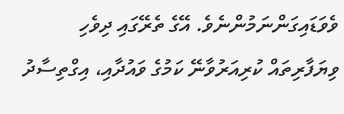ވެވަޑައިގަންނަމުންނެވެ. އޭގެ ތެރޭގައި ދިވެހި ވިޔަފާރިތައް ކުރިއަރުވާނޭ ކަމުގެ ވައުދާއި، އިގްތިސާދު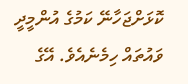ކޮޅަށްޖަހާނޭ ކަމުގެ އުންމީދީ ވައުތައް ހިމެނެއެވެ. އޭގެ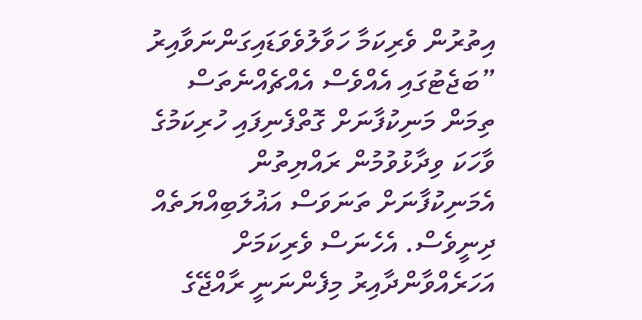އިތުރުން ވެރިކަމާ ހަވާލުވެވަޑައިގަންނަވާއިރު ”ބަޖެޓުގައި އެއްވެސް އެއްޗެއްނެތަސް ތިމަން މަނިކުފާނަށް ގޮތްފެނިފައި ހުރިކަމުގެ ވާހަކަ ވިދާޅުވުމުން ރައްޔިތުން އެމަނިކުފާނަށް ތަނަވަސް އަޣުލަބިއްޔަތެއް ދިނީވެސް. އެހެނަސް ވެރިކަމަށް އަހަރެއްވާންދާއިރު މިފެންނަނީ ރާއްޖޭގެ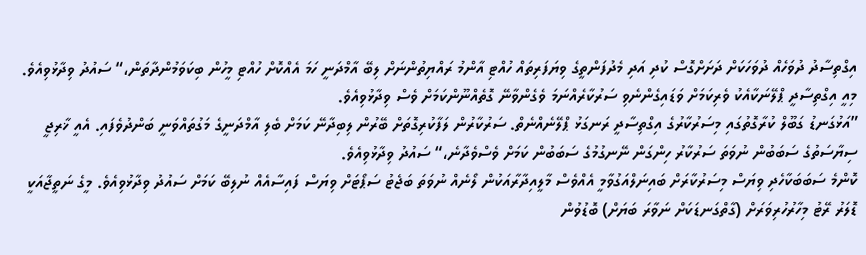އިގްތިސާދު ދުވަހެއް ދުވަހަކަށް ދަށަށްގޮސް ކުދި އަދި މެދުފަންތީގެ ވިޔަފަރިތައް ހުއްޓި އާންމު ރައްޔިތުންނަށް ލިބޭ އާމްދަނީ ހަމަ އެއްކޮށް ހުއްޓި މީހުން ބިކަވަމުންދާތަން،“ ސައުދު ވިދާޅުވިއެވެ. މިއީ އިގްތިސާދީ ޕްލޭނަކާއެކު ވެރިކަމަށް ވަޑައިގެންނެވި ސަރުކާރެއްނަމަ ވެގެންވާނޭ ގޮތެއްނޫންކަމަށް ވެސް ވިދާޅުވިއެވެ.
”އަޅުގަނޑު ގަބޫލް ކުރާގޮތުގައި މިސަރުކާރުގެ އިގްތިސާދީ ރަނގަޅު ޕްލޭނެއްނެތް. ސަރުކާރުން ލަފާކުރިގޮތަށް ބޭރުން ލިބިދާނޭ ކަމަށް ބެލި އާމްދަނީގެ މަގުތައްވަނީ ބަންދުވެފައި. އެއީ ޚާރިޖީ ސިޔާސަތުގެ ސަބަބުން ނުވަތަ ސަރުކާރު ހިންގަން ނޭނގުމުގެ ސަބަބުން ކަމަށް ވެސްވެދާނެ،“ ސައުދު ވިދާޅުވިއެވެ.
ކޮންމެ ސަބަބަކާހެދި ވިޔަސް މިސަރުކާރަށް ބައިނަލްއަގުވާމީ އެއްވެސް މާލީއިދާރާއަކުން ލޯނެއް ނުވަތަ ބަޖެޓު ސަޕޯޓަށް ވިޔަސް ފައިސާއެއް ނުލިބޭ ކަމަށް ސައުދު ވިދާޅުވިއެވެ. މީގެ ނަތީޖާއަކީ ޑޮލަރު ރޭޓު މިހާރުހުރިވަރަށް (ގާތްގަނޑަކަށް ނަވާރަ ބަޔަށް) ބޮޑުވުން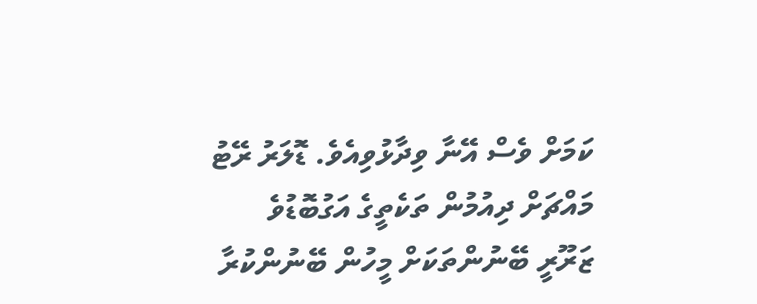ކަމަށް ވެސް އޭނާ ވިދާޅުވިއެވެ. ޑޮލަރު ރޭޓު މައްޗަށް ދިއުމުން ތަކެތީގެ އަގުބޮޑުވެ ޒަރޫރީ ބޭނުންތަކަށް މީހުން ބޭނުންކުރާ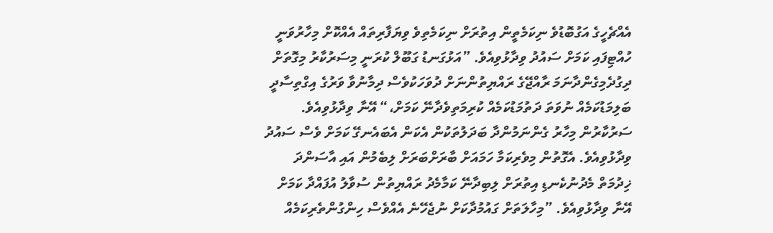އެއްޗެހީގެ އަގުބޮޑުވެ ނިކަމެތީން އިތުރަށް ނިކަމެތިވެ ވިޔަފާރިތައް އެއްކޮށް މިހާރުވަނީ ހުއްޓިފައި ކަމަށް ސައުދު ވިދާޅުވިއެވެ. ”އަޅުގަނޑު ގަބޫލް ކުރަނީ މިސަރުކާރު މިގޮތަށް ދިގުދެމިގެންދާނަމަ ރާއްޖޭގެ ރައްޔިތުންނަށް ދުވަހަކުވެސް ދިމާނުވާ ވަރުގެ އިގްތިސާދީ ބަލިމަޑުކަމެއް ނުވަތަ ދަތުމަޑުކަމެއް ކުރިމަތިވެދާނޭ ކަމަށް،“ އޭނާ ވިދާޅުވިއެވެ.
ސަރުކާރުން މިހާރު ގެންނަމުންދާ ބަދަލުތަކުން އެކަން އެބައެނގޭ ކަމަށް ވެސް ސައުދު ވިދާޅުވިއެވެ. އެގޮތުން މިވެރިކަމާ ހަމައަށް ބާރަށްބަރަށް ލިބެމުން އައި އާސަންދަ ޚިދުމަތް މެދުނުކެނޑި އިތުރަށް ލިބިދާނޭ ކަމާމެދު ރައްޔިތުން ސުވާލު އުފައްދާ ކަމަށް އޭނާ ވިދާޅުވިއެވެ. ”މިހާލަތަށް ގައުމުދާކަށް ނުޖެހޭނެ އެއްވެސް ހިންގުންތެރިކަމެއް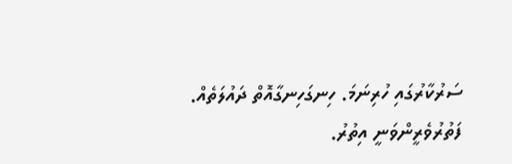ސަރުކާރުގައި ހުރިނަމަ. ހިނގަހިނގާއޮތް ދައުލަތެއް. ފަތުރުވެރީންވަނީ އިތުރު.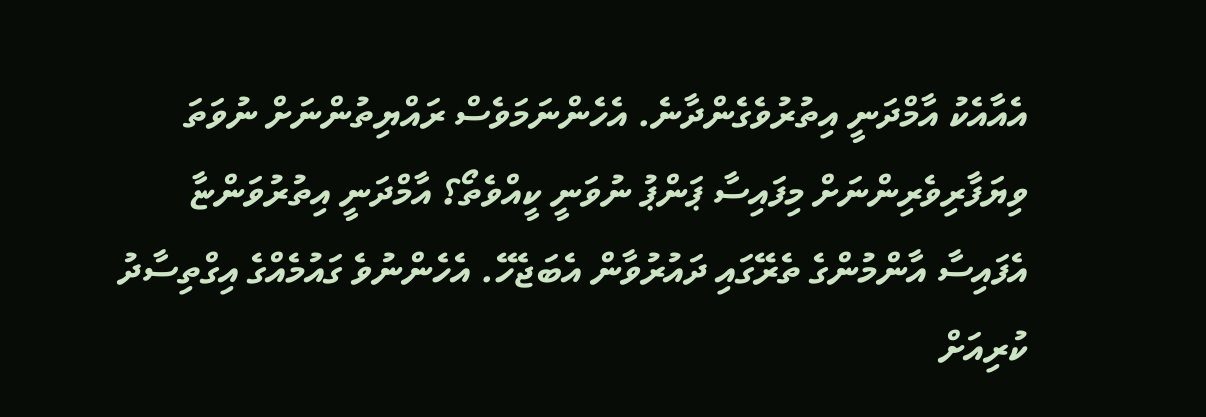އެއާއެކު އާމްދަނީ އިތުރުވެގެންދާނެ. އެހެންނަމަވެސް ރައްޔިތުންނަށް ނުވަތަ ވިޔަފާރިވެރިންނަށް މިފައިސާ ޕަންޕު ނުވަނީ ކީއްވެތޯ؟ އާމްދަނީ އިތުރުވަންޏާ އެފައިސާ އާންމުންގެ ތެރޭގައި ދައުރުވާން އެބަޖެހޭ. އެހެންނުވެ ގައުމެއްގެ އިގްތިސާދު ކުރިއަށް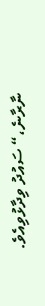ނާރާނެ،“ ސައުދު ވިދާޅުވިއެވެ.